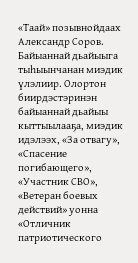«Таай» позывнойдаах Александр Соров.
Байыаннай дьайыыга тыһыынчанан миэдик үлэлиир. Олортон биирдэстэринэн байыаннай дьайыы кыттыылааҕа, миэдик идэлээх, «За отвагу», «Спасение погибающего», «Участник СВО», «Ветеран боевых действий» уонна «Отличник патриотического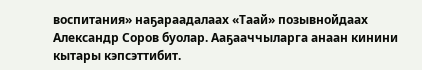воспитания» наҕараадалаах «Таай» позывнойдаах Александр Соров буолар. Ааҕааччыларга анаан кинини кытары кэпсэттибит.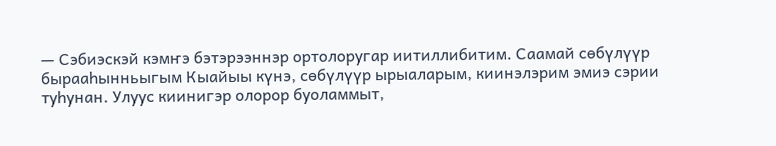— Сэбиэскэй кэмҥэ бэтэрээннэр ортолоругар иитиллибитим. Саамай сөбүлүүр бырааһынньыгым Кыайыы күнэ, сөбүлүүр ырыаларым, киинэлэрим эмиэ сэрии туһунан. Улуус киинигэр олорор буоламмыт,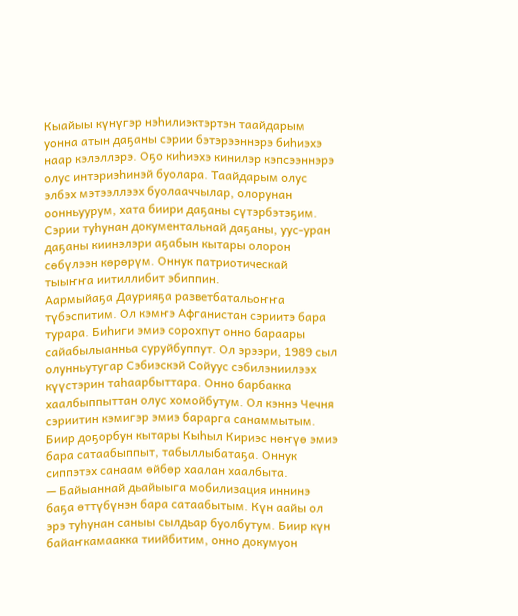Кыайыы күнүгэр нэһилиэктэртэн таайдарым уонна атын даҕаны сэрии бэтэрээннэрэ биһиэхэ наар кэлэллэрэ. Оҕо киһиэхэ кинилэр кэпсээннэрэ олус интэриэһинэй буолара. Таайдарым олус элбэх мэтээллээх буолааччылар, олорунан оонньуурум, хата биири даҕаны сүтэрбэтэҕим. Сэрии туһунан документальнай даҕаны, уус-уран даҕаны киинэлэри аҕабын кытары олорон сөбүлээн көрөрүм. Оннук патриотическай тыыҥҥа иитиллибит эбиппин.
Аармыйаҕа Даурияҕа разветбатальоҥҥа түбэспитим. Ол кэмҥэ Афганистан сэриитэ бара турара. Биһиги эмиэ сорохпут онно бараары сайабылыанньа суруйбуппут. Ол эрээри, 1989 сыл олунньутугар Сэбиэскэй Сойуус сэбилэниилээх күүстэрин таһаарбыттара. Онно барбакка хаалбыппыттан олус хомойбутум. Ол кэннэ Чечня сэриитин кэмигэр эмиэ барарга санаммытым. Биир доҕорбун кытары Кыһыл Кириэс нөҥүө эмиэ бара сатаабыппыт, табыллыбатаҕа. Оннук сиппэтэх санаам өйбөр хаалан хаалбыта.
— Байыаннай дьайыыга мобилизация иннинэ баҕа өттүбүнэн бара сатаабытым. Күн аайы ол эрэ туһунан саныы сылдьар буолбутум. Биир күн байаҥкамаакка тиийбитим, онно докумуон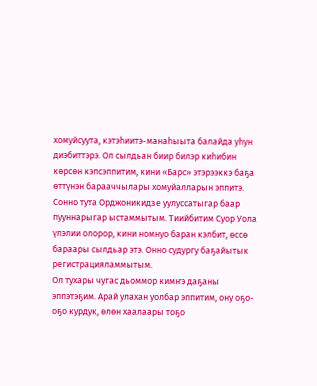хомуйсуута, кэтэһиитэ-манаһыыта балайда уһун диэбиттэрэ. Ол сылдьан биир билэр киһибин көрсөн кэпсэппитим, кини «Барс» этэрээккэ баҕа өттүнэн барааччылары хомуйалларын эппитэ. Сонно тута Орджоникидзе уулуссатыгар баар пууннарыгар ыстаммытым. Тиийбитим Суор Уола үлэлии олорор, кини номнуо баран кэлбит, өссө бараары сылдьар этэ. Онно судургу баҕайытык регистрацияламмытым.
Ол тухары чугас дьоммор кимҥэ даҕаны эппэтэҕим. Арай улахан уолбар эппитим, ону оҕо-оҕо курдук, өлөн хаалаары тоҕо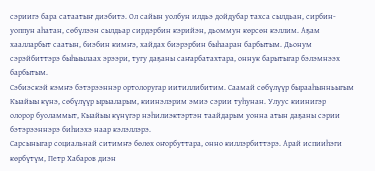сэриигэ бара сатаатыҥ диэбитэ. Ол сайын уолбун илдьэ дойдубар тахса сылдьан, сирбин-уоппун аһатан, сөбүлээн сылдьар сирдэрбин кэрийэн, дьоммун көрсөн кэллим. Аҕам хаалларбыт саатын, биэбин кимҥэ, хайдах биэрэрбин быһааран барбытым. Дьонум сэрэйбиттэрэ быһыылаах эрээри, тугу даҕаны саҥарбатахтара, оннук барытыгар бэлэмнээх барбытым.
Сэбиэскэй кэмҥэ бэтэрээннэр ортолоругар иитиллибитим. Саамай сөбүлүүр бырааһынньыгым Кыайыы күнэ, сөбүлүүр ырыаларым, киинэлэрим эмиэ сэрии туһунан. Улуус киинигэр
олорор буоламмыт, Кыайыы күнүгэр нэһилиэктэртэн таайдарым уонна атын даҕаны сэрии бэтэрээннэрэ биһиэхэ наар кэлэллэрэ.
Сарсыныгар социальнай ситимҥэ бөлөх оҥорбуттара, онно киллэрбиттэрэ. Арай испииһэги көрбүтүм, Петр Хабаров диэн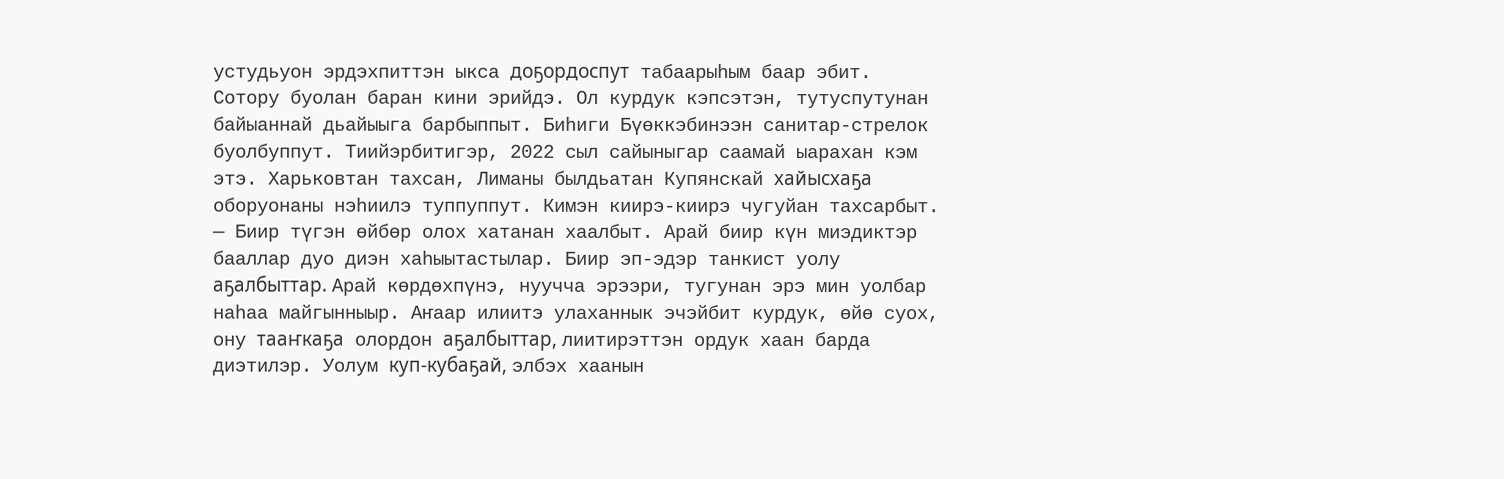устудьуон эрдэхпиттэн ыкса доҕордоспут табаарыһым баар эбит. Сотору буолан баран кини эрийдэ. Ол курдук кэпсэтэн, тутуспутунан байыаннай дьайыыга барбыппыт. Биһиги Бүөккэбинээн санитар-стрелок буолбуппут. Тиийэрбитигэр, 2022 сыл сайыныгар саамай ыарахан кэм этэ. Харьковтан тахсан, Лиманы былдьатан Купянскай хайысхаҕа оборуонаны нэһиилэ туппуппут. Кимэн киирэ-киирэ чугуйан тахсарбыт.
— Биир түгэн өйбөр олох хатанан хаалбыт. Арай биир күн миэдиктэр бааллар дуо диэн хаһыытастылар. Биир эп-эдэр танкист уолу аҕалбыттар. Арай көрдөхпүнэ, нуучча эрээри, тугунан эрэ мин уолбар наһаа майгынныыр. Аҥаар илиитэ улаханнык эчэйбит курдук, өйө суох, ону тааҥкаҕа олордон аҕалбыттар, лиитирэттэн ордук хаан барда диэтилэр. Уолум куп-кубаҕай, элбэх хаанын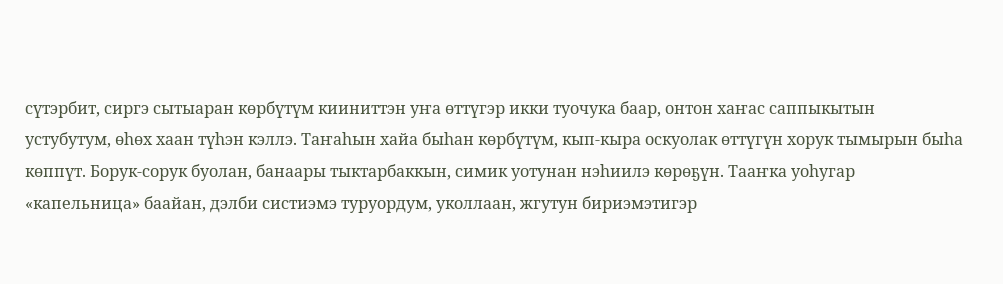сүтэрбит, сиргэ сытыаран көрбүтүм кииниттэн уҥа өттүгэр икки туочука баар, онтон хаҥас саппыкытын устубутум, өһөх хаан түһэн кэллэ. Таҥаһын хайа быһан көрбүтүм, кып-кыра оскуолак өттүгүн хорук тымырын быһа көппүт. Борук-сорук буолан, банаары тыктарбаккын, симик уотунан нэһиилэ көрөҕүн. Тааҥка уоһугар «капельница» баайан, дэлби систиэмэ туруордум, уколлаан, жгутун бириэмэтигэр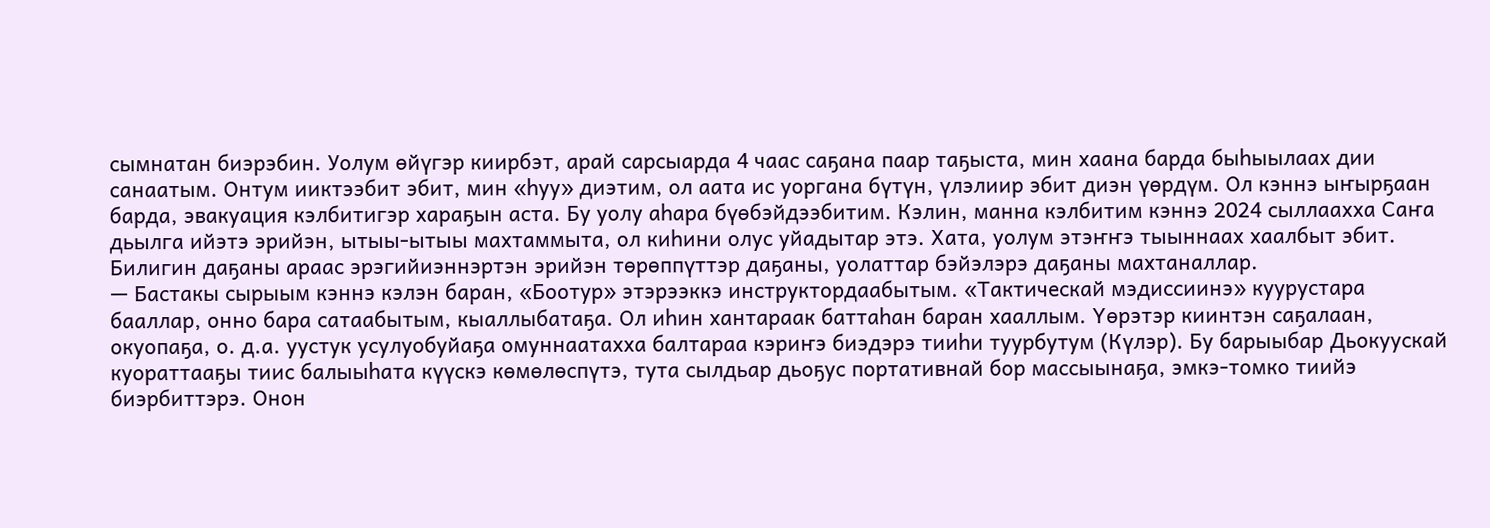сымнатан биэрэбин. Уолум өйүгэр киирбэт, арай сарсыарда 4 чаас саҕана паар таҕыста, мин хаана барда быһыылаах дии санаатым. Онтум ииктээбит эбит, мин «һуу» диэтим, ол аата ис уоргана бүтүн, үлэлиир эбит диэн үөрдүм. Ол кэннэ ыҥырҕаан барда, эвакуация кэлбитигэр хараҕын аста. Бу уолу аһара бүөбэйдээбитим. Кэлин, манна кэлбитим кэннэ 2024 сыллаахха Саҥа дьылга ийэтэ эрийэн, ытыы-ытыы махтаммыта, ол киһини олус уйадытар этэ. Хата, уолум этэҥҥэ тыыннаах хаалбыт эбит. Билигин даҕаны араас эрэгийиэннэртэн эрийэн төрөппүттэр даҕаны, уолаттар бэйэлэрэ даҕаны махтаналлар.
— Бастакы сырыым кэннэ кэлэн баран, «Боотур» этэрээккэ инструктордаабытым. «Тактическай мэдиссиинэ» куурустара бааллар, онно бара сатаабытым, кыаллыбатаҕа. Ол иһин хантараак баттаһан баран хааллым. Үөрэтэр киинтэн саҕалаан, окуопаҕа, о. д.а. уустук усулуобуйаҕа омуннаатахха балтараа кэриҥэ биэдэрэ тииһи туурбутум (Күлэр). Бу барыыбар Дьокуускай куораттааҕы тиис балыыһата күүскэ көмөлөспүтэ, тута сылдьар дьоҕус портативнай бор массыынаҕа, эмкэ-томко тиийэ биэрбиттэрэ. Онон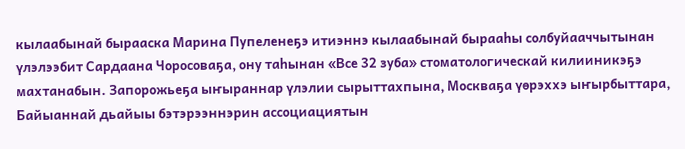кылаабынай бырааска Марина Пупеленеҕэ итиэннэ кылаабынай бырааһы солбуйааччытынан үлэлээбит Сардаана Чоросоваҕа, ону таһынан «Все 32 зуба» стоматологическай килииникэҕэ махтанабын. Запорожьеҕа ыҥыраннар үлэлии сырыттахпына, Москваҕа үөрэххэ ыҥырбыттара, Байыаннай дьайыы бэтэрээннэрин ассоциациятын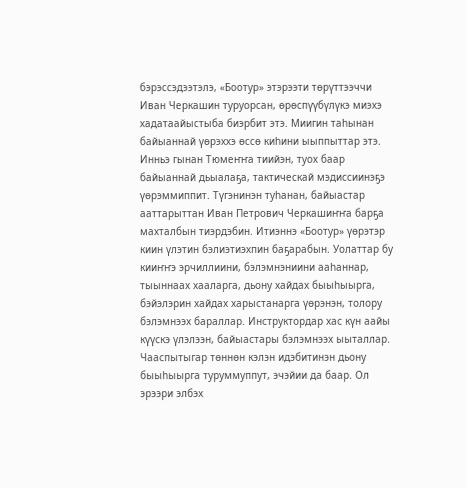бэрэссэдээтэлэ, «Боотур» этэрээти төрүттээччи Иван Черкашин туруорсан, өрөспүүбүлүкэ миэхэ хадатаайыстыба биэрбит этэ. Миигин таһынан байыаннай үөрэххэ өссө киһини ыыппыттар этэ. Инньэ гынан Тюмеҥҥа тиийэн, туох баар байыаннай дьыалаҕа, тактическай мэдиссиинэҕэ үөрэммиппит. Түгэнинэн туһанан, байыастар ааттарыттан Иван Петрович Черкашиҥҥа барҕа махталбын тиэрдэбин. Итиэннэ «Боотур» үөрэтэр киин үлэтин бэлиэтиэхпин баҕарабын. Уолаттар бу кииҥҥэ эрчиллиини, бэлэмнэниини ааһаннар, тыыннаах хааларга, дьону хайдах быыһыырга, бэйэлэрин хайдах харыстанарга үөрэнэн, толору бэлэмнээх бараллар. Инструктордар хас күн аайы күүскэ үлэлээн, байыастары бэлэмнээх ыыталлар.
Чааспытыгар төннөн кэлэн идэбитинэн дьону быыһыырга туруммуппут, эчэйии да баар. Ол эрээри элбэх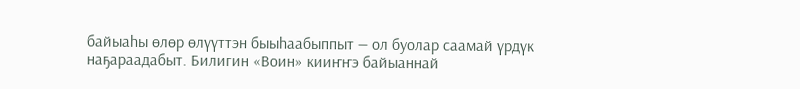байыаһы өлөр өлүүттэн быыһаабыппыт — ол буолар саамай үрдүк наҕараадабыт. Билигин «Воин» кииҥҥэ байыаннай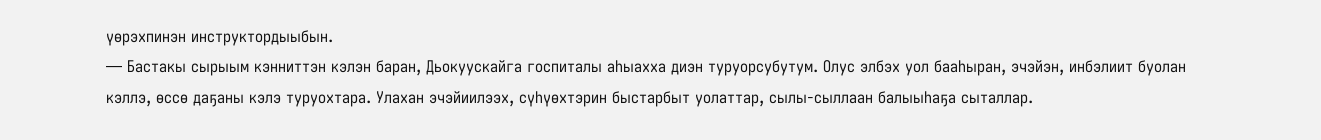үөрэхпинэн инструктордыыбын.
— Бастакы сырыым кэнниттэн кэлэн баран, Дьокуускайга госпиталы аһыахха диэн туруорсубутум. Олус элбэх уол бааһыран, эчэйэн, инбэлиит буолан кэллэ, өссө даҕаны кэлэ туруохтара. Улахан эчэйиилээх, сүһүөхтэрин быстарбыт уолаттар, сылы-сыллаан балыыһаҕа сыталлар.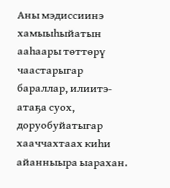Аны мэдиссиинэ хамыыһыйатын ааһаары төттөрү чаастарыгар бараллар, илиитэ-атаҕа суох, доруобуйатыгар хааччахтаах киһи айанныыра ыарахан.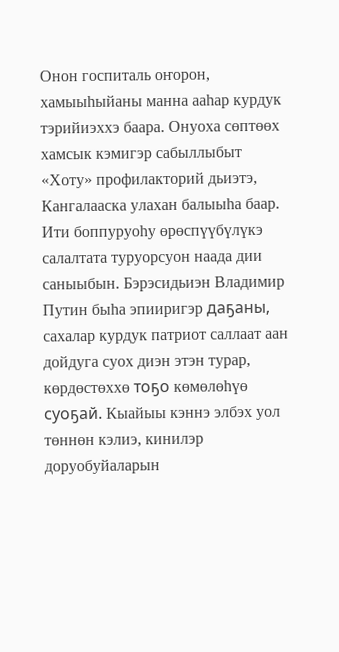Онон госпиталь оҥорон, хамыыһыйаны манна ааһар курдук тэрийиэххэ баара. Онуоха сөптөөх хамсык кэмигэр сабыллыбыт «Хоту» профилакторий дьиэтэ, Кангалааска улахан балыыһа баар. Ити боппуруоһу өрөспүүбүлүкэ салалтата туруорсуон наада дии саныыбын. Бэрэсидьиэн Владимир Путин быһа эпииригэр даҕаны, сахалар курдук патриот саллаат аан дойдуга суох диэн этэн турар, көрдөстөххө тоҕо көмөлөһүө суоҕай. Кыайыы кэннэ элбэх уол төннөн кэлиэ, кинилэр доруобуйаларын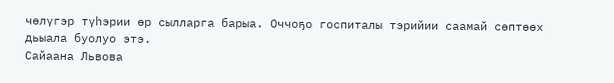чөлүгэр түһэрии өр сылларга барыа. Оччоҕо госпиталы тэрийии саамай сөптөөх дьыала буолуо этэ.
Сайаана Львова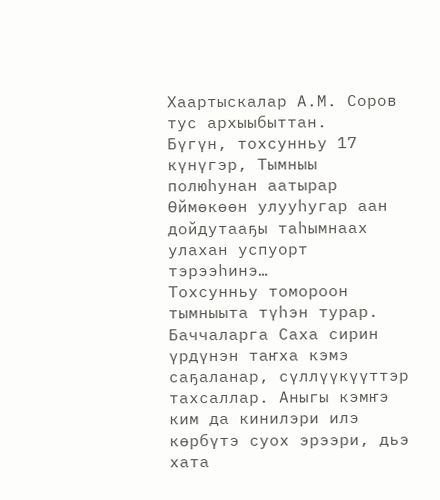Хаартыскалар А.М. Соров тус архыыбыттан.
Бүгүн, тохсунньу 17 күнүгэр, Тымныы полюһунан аатырар Өймөкөөн улууһугар аан дойдутааҕы таһымнаах улахан успуорт тэрээһинэ…
Тохсунньу томороон тымныыта түһэн турар. Баччаларга Саха сирин үрдүнэн таҥха кэмэ саҕаланар, сүллүүкүүттэр тахсаллар. Аныгы кэмҥэ ким да кинилэри илэ көрбүтэ суох эрээри, дьэ хата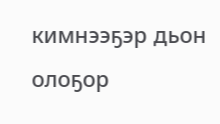кимнээҕэр дьон олоҕор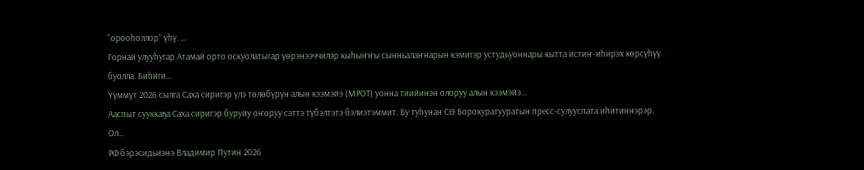“орооһоллор” үһү. …
Горнай улууһугар Атамай орто оскуолатыгар үөрэнээччилэр кыһыҥҥы сынньалаҥнарын кэмигэр устудьуоннары кытта истиҥ-иһирэх көрсүһүү буолла. Биһиги…
Үүммүт 2026 сылга Саха сиригэр үлэ төлөбүрүн алын кээмэйэ (МРОТ) уонна тиийинэн олоруу алын кээмэйэ…
Ааспыт сууккаҕа Саха сиригэр буруйу оҥоруу сэттэ түбэлтэтэ бэлиэтэммит. Бу туһунан СӨ Борокуратууратын пресс-сулууспата иһитиннэрэр. Ол…
РФ бэрэсидьиэнэ Владимир Путин 2026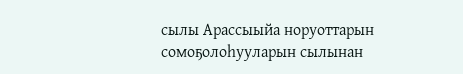сылы Арассыыйа норуоттарын сомоҕолоһууларын сылынан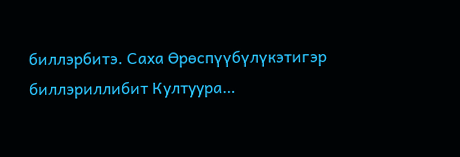биллэрбитэ. Саха Өрөспүүбүлүкэтигэр биллэриллибит Култуура…